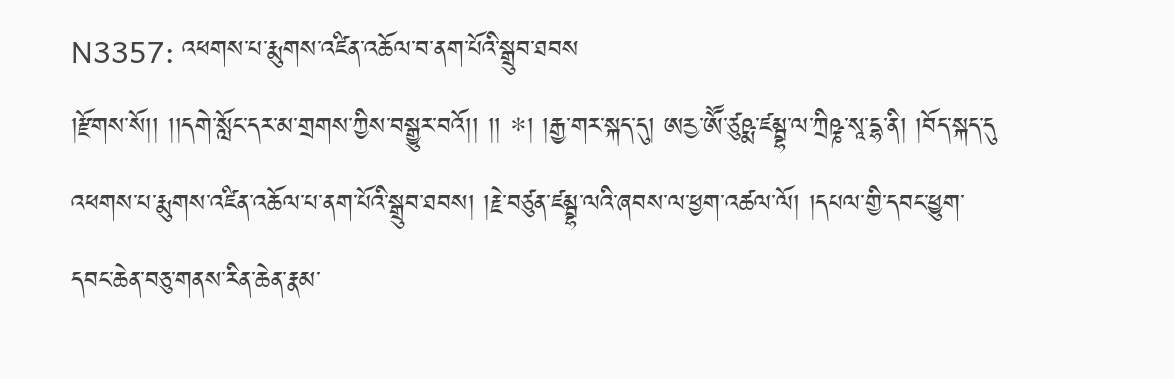N3357: འཕགས་པ་རྨུགས་འཛིན་འཆོལ་བ་ནག་པོའི་སྒྲུབ་ཐབས
།རྫོགས་སོ།། །།དགེ་སློང་དར་མ་གྲགས་ཀྱིས་བསྒྱུར་བའོ།། །། *། །རྒྱ་གར་སྐད་དུ། ཨརྱ་ཨཽ་ཙུཥྨ་ཛམྦྷ་ལ་ཀྲིཥྞ་སཱ་དྷ་ནི། །བོད་སྐད་དུ འཕགས་པ་རྨུགས་འཛིན་འཆོལ་པ་ནག་པོའི་སྒྲུབ་ཐབས། །རྗེ་བཙུན་ཛམྦྷ་ལའི་ཞབས་ལ་ཕྱག་འཚལ་ལོ། །དཔལ་གྱི་དབང་ཕྱུག་དབང་ཆེན་བཅུ་གནས་རིན་ཆེན་རྣམ་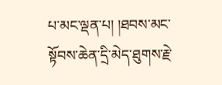པ་མང་ལྡན་པ། །ཐབས་མང་སྟོབས་ཆེན་དྲི་མེད་ཐུགས་རྗེ་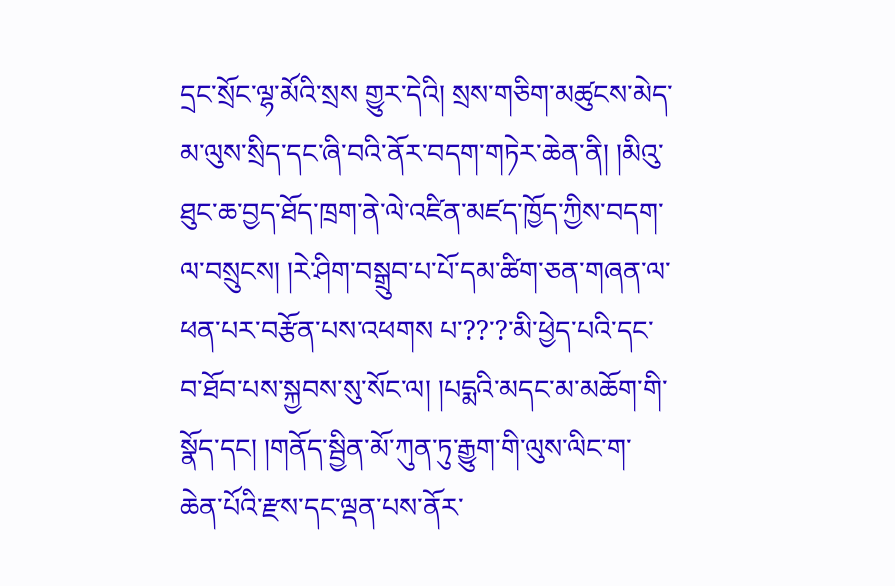དྲང་སྲོང་ལྷ་མོའི་སྲས གྱུར་དེའི། སྲས་གཅིག་མཚུངས་མེད་མ་ལུས་སྲིད་དང་ཞི་བའི་ནོར་བདག་གཏེར་ཆེན་ནི། །མིའུ་ཐུང་ཆ་བྱད་ཐོད་ཁྲག་ནེ་ལེ་འཛིན་མཛད་ཁྱོད་ཀྱིས་བདག་ལ་བསྲུངས། །རེ་ཤིག་བསྒྲུབ་པ་པོ་དམ་ཚིག་ཅན་གཞན་ལ་ཕན་པར་བརྩོན་པས་འཕགས པ་??་?་མི་ཕྱེད་པའི་དང་བ་ཐོབ་པས་སྐྱབས་སུ་སོང་ལ། །པདྨའི་མདང་མ་མཆོག་གི་སྣོད་དང། །གནོད་སྦྱིན་མོ་ཀུན་ཏུ་རྒྱུག་གི་ལུས་ལིང་ག་ཆེན་པོའི་རྫས་དང་ལྡན་པས་ནོར་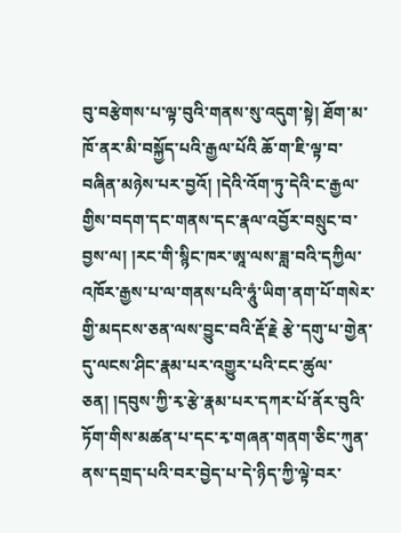བུ་བརྩེགས་པ་ལྟ་བུའི་གནས་སུ་འདུག་སྟེ། ཐོག་མ་ཁོ་ནར་མི་བསྐྱོད་པའི་རྒྱལ་པོའི ཆོ་ག་ཇི་ལྟ་བ་བཞིན་མཉེས་པར་བྱའོ། །དེའི་འོག་ཏུ་དེའི་ང་རྒྱལ་གྱིས་བདག་དང་གནས་དང་རྣལ་འབྱོར་བསྲུང་བ་བྱས་ལ། །རང་གི་སྙིང་ཁར་ཨཱ་ལས་ཟླ་བའི་དཀྱིལ་འཁོར་རྒྱས་པ་ལ་གནས་པའི་ཧཱུཾ་ཡིག་ནག་པོ་གསེར་གྱི་མདངས་ཅན་ལས་བྱུང་བའི་རྡོ་རྗེ རྩེ་དགུ་པ་གྱེན་དུ་ལངས་ཤིང་རྣམ་པར་འགྱུར་པའི་ངང་ཚུལ་ཅན། །དབུས་ཀྱི་རྭ་རྩེ་རྣམ་པར་དཀར་པོ་ནོར་བུའི་ཏོག་གིས་མཚན་པ་དང་རྭ་གཞན་གནག་ཅིང་ཀུན་ནས་དགྲད་པའི་བར་བྱེད་པ་དེ་ཉིད་ཀྱི་ལྟེ་བར་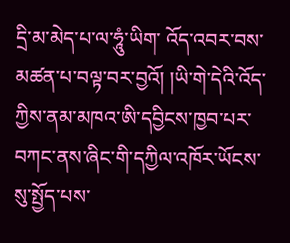དྲི་མ་མེད་པ་ལ་ཧཱུཾ་ཡིག་ འོད་འབར་བས་མཚན་པ་བལྟ་བར་བྱའོ། །ཡི་གེ་དེའི་འོད་ཀྱིས་ནམ་མཁའ་ཨི་དབྱིངས་ཁྱབ་པར་བཀང་ནས་ཞིང་གི་དཀྱིལ་འཁོར་ཡོངས་སུ་སྤྱོད་པས་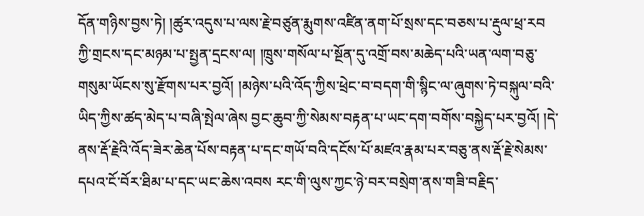དོན་གཉིས་བྱས་ཏེ། །ཚུར་འདུས་པ་ལས་རྗེ་བཙུན་རྨུགས་འཛིན་ནག་པོ་སྲས་དང་བཅས་པ་རྡུལ་ཕྲ་རབ ཀྱི་གྲངས་དང་མཉམ་པ་སྤྱན་དྲངས་ལ། །ཁྲུས་གསོལ་པ་སྔོན་དུ་འགྲོ་བས་མཆེད་པའི་ཡན་ལག་བཅུ་གསུམ་ཡོངས་སུ་རྫོགས་པར་བྱའོ། །མཉེས་པའི་འོད་ཀྱིས་ཕྲེང་བ་བདག་གི་སྙིང་ལ་ཞུགས་ཏེ་བསྐུལ་བའི་ཡིད་ཀྱིས་ཚད་མེད་པ་བཞི་སྤེལ་ཞེས བྱང་ཆུབ་ཀྱི་སེམས་བརྟན་པ་ཡང་དག་བགོས་བསྐྱེད་པར་བྱའོ། །དེ་ནས་རྡོ་རྗེའི་འོད་ཟེར་ཆེན་པོས་བརྟན་པ་དང་གཡོ་བའི་དངོས་པོ་མཛའ་རྣམ་པར་བཅུ་ནས་རྡོ་རྗེ་སེམས་དཔའ་ངོ་བོར་ཐིམ་པ་དང་ཡང་ཆེས་འབས རང་གི་ལུས་ཀྱང་ཉེ་བར་བསྲེག་ནས་གཟི་བརྗིད་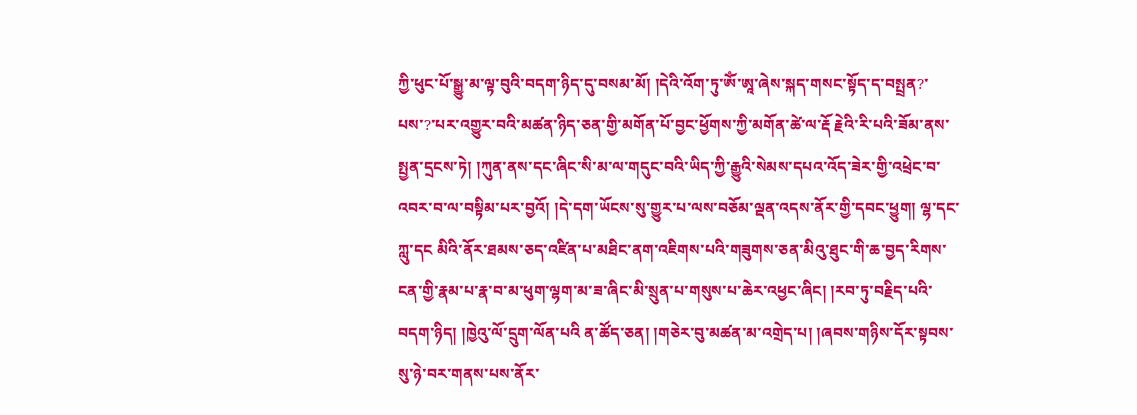ཀྱི་ཕུང་པོ་སྒྱུ་མ་ལྟ་བུའི་བདག་ཉིད་དུ་བསམ་མོ། །དེའི་འོག་ཏུ་ཨོཾ་ཨཱ་ཞེས་སྐད་གསང་སྟོད་ད་བསྤྲན?་པས་?་པར་འགྱུར་བའི་མཚན་ཉིད་ཅན་གྱི་མགོན་པོ་བྱང་ཕྱོགས་ཀྱི་མགོན་ཚེ་ལ་རྡོ རྗེའི་རི་པའི་ཟོམ་ནས་སྤྱན་དྲངས་ཏེ། །ཀུན་ནས་དང་ཞིང་སི་མ་ལ་གདུང་བའི་ཡིད་ཀྱི་རྒྱུའི་སེམས་དཔའ་འོད་ཟེར་གྱི་འཕྲེང་བ་འབར་བ་ལ་བསྟིམ་པར་བྱའོ། །དེ་དག་ཡོངས་སུ་གྱུར་པ་ལས་བཅོམ་ལྡན་འདས་ནོར་གྱི་དབང་ཕྱུག། ལྷ་དང་ཀླུ་དང མིའི་ནོར་ཐམས་ཅད་འཛིན་པ་མཐིང་ནག་འཇིགས་པའི་གཟུགས་ཅན་མིའུ་ཐུང་གི་ཆ་བྱད་རིགས་ངན་གྱི་རྣམ་པ་རྣ་བ་མ་ཕུག་ལྷག་མ་ཟ་ཞིང་མི་སྲུན་པ་གསུས་པ་ཆེར་འཕྱང་ཞིང། །རབ་ཏུ་བརྗིད་པའི་བདག་ཉིད། །ཁྱེའུ་ལོ་དྲུག་ལོན་པའི ན་ཚོད་ཅན། །གཅེར་བུ་མཚན་མ་འགྲེད་པ། །ཞབས་གཉིས་དོར་སྟབས་སུ་ཉེ་བར་གནས་པས་ནོར་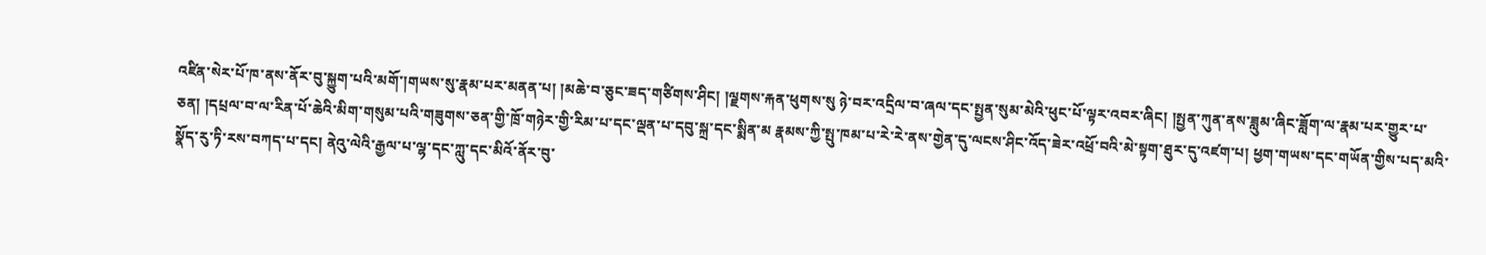འཛིན་སེར་པོ་ཁ་ནས་ནོར་བུ་སྐྱུག་པའི་མགོ་།གཡས་སུ་རྣམ་པར་མནན་པ། །མཆེ་བ་ཅུང་ཟད་གཙིགས་ཤིང། །ལྗགས་རྐན་ཕུགས་སུ ཉེ་བར་འདྲིལ་བ་ཞལ་དང་སྤྱན་སུམ་མེའི་ཕུང་པོ་ལྟར་འབར་ཞིང། །སྤྱན་ཀུན་ནས་ཟླུམ་ཞིང་ཟློག་ལ་རྣམ་པར་གྱུར་པ་ཅན། །དཔྲལ་བ་ལ་རིན་པོ་ཆེའི་མིག་གསུམ་པའི་གཟུགས་ཅན་གྱི་ཁྲོ་གཉེར་གྱི་རིམ་པ་དང་ལྡན་པ་དབུ་སྐྲ་དང་སྨིན་མ རྣམས་ཀྱི་སྤུ་ཁམ་པ་རེ་རེ་ནས་གྱེན་དུ་ལངས་ཤིང་འོད་ཟེར་འཕྲོ་བའི་མེ་སྟག་ཐུར་དུ་འཛག་པ། ཕྱག་གཡས་དང་གཡོན་གྱིས་པད་མའི་སྣོད་རུ་ཏི་རས་བཀད་པ་དང། ནེའུ་ལེའི་རྒྱལ་པ་ལྷ་དང་ཀླུ་དང་མིའོ་ནོར་བུ་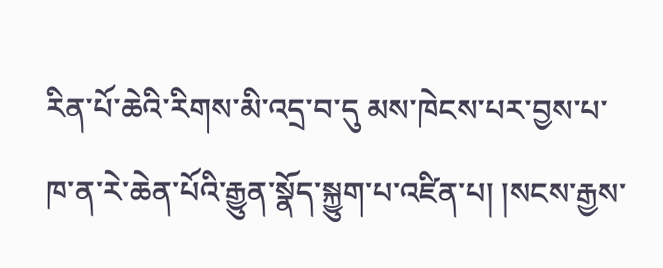རིན་པོ་ཆེའི་རིགས་མི་འདྲ་བ་དུ མས་ཁེངས་པར་བྱས་པ་ཁ་ན་རེ་ཆེན་པོའི་རྒྱུན་སྣོད་སྐྱུག་པ་འཛིན་པ། །སངས་རྒྱས་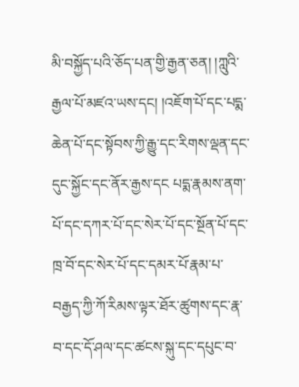མི་བསྐྱོད་པའི་ཅོད་པན་གྱི་རྒྱན་ཅན། །ཀླུའི་རྒྱལ་པོ་མཛའ་ཡས་དང། །འཇོག་པོ་དང་པདྨ་ཆེན་པོ་དང་སྟོབས་ཀྱི་རྒྱུ་དང་རིགས་ལྡན་དང་དུང་སྐྱོང་དང་ནོར་རྒྱས་དང པདྨ་རྣམས་ནག་པོ་དང་དཀར་པོ་དང་སེར་པོ་དང་སྔོན་པོ་དང་ཁྲ་བོ་དང་སེར་པོ་དང་དམར་པོ་རྣམ་པ་བརྒྱད་ཀྱི་ཀོ་རིམས་ལྟར་ཐོར་ཚུགས་དང་རྣ་བ་དང་དོ་ཤལ་དང་ཚངས་སྐུ་དང་དཔུང་བ་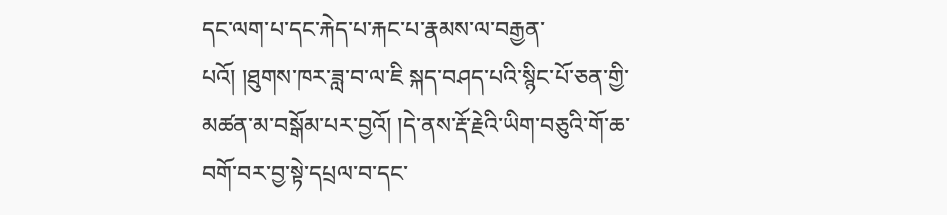དང་ལག་པ་དང་རྐེད་པ་རྐང་པ་རྣམས་ལ་བརྒྱན་པའོ། །ཐུགས་ཁར་ཟླ་བ་ལ་ཇི སྐད་བཤད་པའི་སྙིང་པོ་ཅན་གྱི་མཚན་མ་བསྒོམ་པར་བྱའོ། །དེ་ནས་རྡོ་རྗེའི་ཡིག་བཅུའི་གོ་ཆ་བགོ་བར་བྱ་སྟེ་དཔྲལ་བ་དང་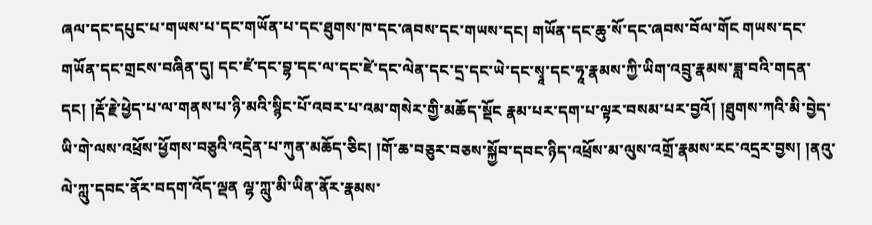ཞལ་དང་དཔུང་པ་གཡས་པ་དང་གཡོན་པ་དང་ཐུགས་ཁ་དང་ཞབས་དང་གཡས་དང། གཡོན་དང་ཆུ་སོ་དང་ཞབས་བོལ་གོང གཡས་དང་གཡོན་དང་གྲངས་བཞིན་དུ། དང་ཛཾ་དང་བྷ་དང་ལ་དང་ཛེ་དང་ལེན་དང་དྲ་དང་ཡེ་དང་སྭཱ་དང་ཧཱ་རྣམས་ཀྱི་ཡིག་འབྲུ་རྣམས་ཟླ་བའི་གདན་དང། །རྡོ་རྗེ་ཕྱེད་པ་ལ་གནས་པ་ཉི་མའི་སྙིང་པོ་འབར་པ་འམ་གསེར་གྱི་མཆོད་སྡོང རྣམ་པར་དག་པ་ལྟར་བསམ་པར་བྱའོ། །ཐུགས་ཀའི་མི་བྱེད་ཡི་གེ་ལས་འཕྲོས་ཕྱོགས་བཅུའི་འདྲེན་པ་ཀུན་མཆོད་ཅིང། །གོ་ཆ་བཅུར་བཅས་སྐྱོབ་དབང་ཉིད་འཕྲོས་མ་ལུས་འགྲོ་རྣམས་རང་འདྲར་བྱས། །ནའུ་ལེ་ཀླུ་དབང་ནོར་བདག་འོད་ལྡན ལྷ་ཀླུ་མི་ཡིན་ནོར་རྣམས་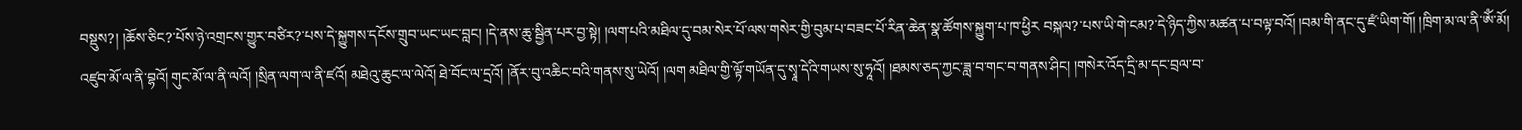བསྡུས?། །ཆོས་ཅིང?་པོས་ཉེ་འགྲངས་གྱུར་བཙིར?་པས་དེ་སྐྱུགས་དངོས་གྲུབ་ཡང་ཡང་བླང། །དེ་ནས་ཆུ་སྦྱིན་པར་བྱ་སྟེ། །ལག་པའི་མཐིལ་དུ་བམ་སེར་པོ་ལས་གསེར་གྱི་བུམ་པ་བཟང་པོ་རིན་ཆེན་སྣ་ཚོགས་སྐྱུག་པ་ཁ་ཕྱིར བསྐལ?་པས་ཡི་གེ་ངམ?་དེ་ཉིད་ཀྱིས་མཚན་པ་བལྟ་བའོ། །བམ་གི་ནང་དུ་ཛཾ་ཡིག་གོ། །ཁྲིག་མ་ལ་ནི་ཨོཾ་མོ། འཛུབ་མོ་ལ་ནི་བྷའོ། གུང་མོ་ལ་ནི་ལའོ། །སྲིན་ལག་ལ་ནི་ཛའོ། མཐེའུ་ཆུང་ལ་ལེའོ། ཐེ་བོང་ལ་དྲའོ། །ནོར་བུ་འཆིང་བའི་གནས་སུ་ཡེའོ། །ལག མཐིལ་གྱི་ལྟོ་གཡོན་དུ་སྭཱ་དེའི་གཡས་སུ་ཧཱའོ། །ཐམས་ཅད་ཀྱང་ཟླ་བ་གང་བ་གནས་ཤིང། །གསེར་འོད་དྲི་མ་དང་བྲལ་བ་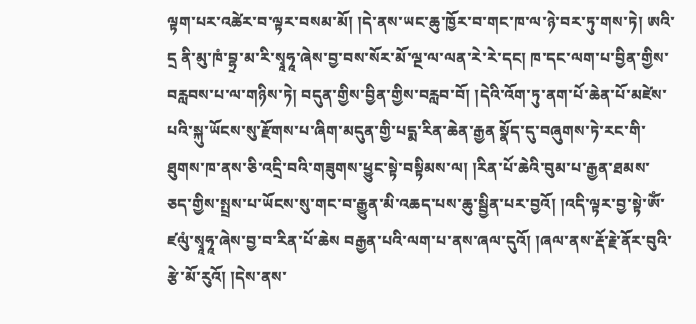ལྟག་པར་འཚེར་བ་ལྟར་བསམ་མོ། །དེ་ནས་ཡང་ཆུ་ཁྱོར་བ་གང་ཁ་ལ་ཉེ་བར་ཏུ་གས་ཏེ། ཨའི་དྲ ནི་མུ་ཁཾ་བྷྲ་མ་རི་སྭཱཧཱ་ཞེས་བྱ་བས་སོར་མོ་ལྔ་ལ་ལན་རེ་རེ་དང། ཁ་དང་ལག་པ་བྱིན་གྱིས་བརླབས་པ་ལ་གཉིས་ཏེ། བདུན་གྱིས་བྱིན་གྱིས་བརླབ་བོ། །དེའི་འོག་ཏུ་ནག་པོ་ཆེན་པོ་མཛེས་པའི་སྐུ་ཡོངས་སུ་རྫོགས་པ་ཞིག་མདུན་གྱི་པདྨ་རིན་ཆེན་རྒྱན སྣོད་དུ་བཞུགས་ཏེ་རང་གི་ཐུགས་ཁ་ནས་ཅི་འདྲི་བའི་གཟུགས་ཕྱུང་སྟེ་བསྟིམས་ལ། །རིན་པོ་ཆེའི་བུམ་པ་རྒྱན་ཐམས་ཅད་གྱིས་སྤྲས་པ་ཡོངས་སུ་གང་བ་རྒྱུན་མི་འཆད་པས་ཆུ་སྦྱིན་པར་བྱའོ། །འདི་ལྟར་བྱ་སྟེ་ཨོཾ་ཛལུཾ་སྭཱཧཱ་ཞེས་བྱ་བ་རིན་པོ་ཆེས བརྒྱན་པའི་ལག་པ་ནས་ཞལ་དུའོ། །ཞལ་ནས་རྡོ་རྗེ་ནོར་བུའི་རྩེ་མོ་རུའོ། །དེས་ནས་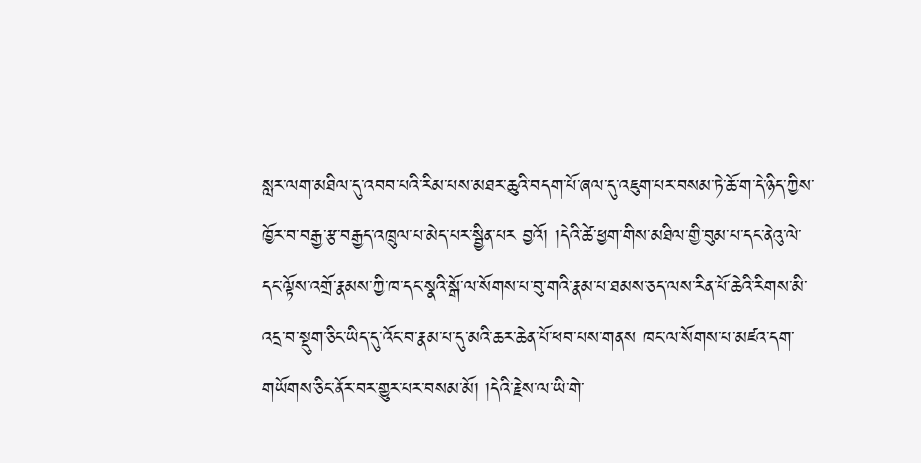སླར་ལག་མཐིལ་དུ་འབབ་པའི་རིམ་པས་མཐར་ཆུའི་བདག་པོ་ཞལ་དུ་འཇུག་པར་བསམ་ཏེ་ཆོ་ག་དེ་ཉིད་ཀྱིས་ཁྱོར་བ་བརྒྱ་རྩ་བརྒྱད་འཁྲུལ་པ་མེད་པར་སྦྱིན་པར བྱའོ། །དེའི་ཚེ་ཕྱག་གིས་མཐིལ་གྱི་བུམ་པ་དང་ནེའུ་ལེ་དང་ལྟོས་འགྲོ་རྣམས་ཀྱི་ཁ་དང་སྣའི་སྒོ་ལ་སོགས་པ་བུ་གའི་རྣམ་པ་ཐམས་ཅད་ལས་རིན་པོ་ཆེའི་རིགས་མི་འདྲ་བ་སྡུག་ཅིང་ཡིད་དུ་འོང་བ་རྣམ་པ་དུ་མའི་ཆར་ཆེན་པོ་ཕབ་པས་གནས ཁང་ལ་སོགས་པ་མཛའ་དག་གཡོགས་ཅིང་ནོར་བར་གྱུར་པར་བསམ་མོ། །དེའི་རྗེས་ལ་ཡི་གེ་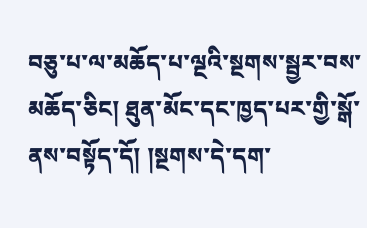བཅུ་པ་ལ་མཆོད་པ་ལྔའི་སྔགས་སྦྱར་བས་མཆོད་ཅིང། ཐུན་མོང་དང་ཁྱད་པར་གྱི་སྒོ་ནས་བསྟོད་དོ། །སྔགས་དེ་དག་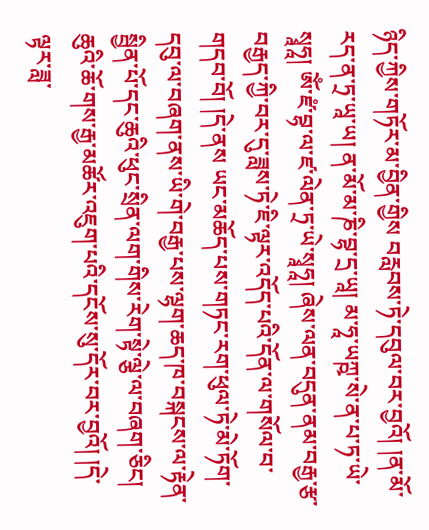ཉིད་ཀྱིས་གཏོར་མ་བྱིན་གྱིས བརླབས་ཏེ་དབུལ་བར་བྱའོ། །ན་མོ་རད་ན་ཏྲ་ཡཱ་ཡ། ན་མོ་མ་ཎི་བྷ་དྲ་ཡཱ། མ་ཧཱ་ཡཀྵ་སེ་ན་པ་ཏ་ཡེ་སྭཱཧཱ། ཨོཾ་ཛཾ་བྷ་ལ་ཛ་ལེན་ཏྲ་ཡེ་སྭཱཧཱ། ཞེས་ལན་བདུན་ནམ་བརྒྱ་རྩ་བརྒྱད་ཀྱི་བར་དུ་ཟླས་ཏེ་ཇི་ལྟར་འདོད་པའི་དོན་ལ་གསོལ་བ་གདབ་བོ། །དེ་ནས ཡང་མཆོད་པས་གཏང་རག་ཕུལ་ཏེ་མེ་ཏོག་དབུ་ལ་བཞག་ནས་ཡི་གེ་བརྒྱ་པས་ལྷག་ཆད་ཁ་བསྐངས་ལ་རྟེན་སྦྱིན་པོ་དང་ཆུའི་ཕུང་སྲིན་ལག་གིས་རེག་སྟེ་ལྕེ་ལ་བཞག་ཅིང། ཆུའི་ཆོ་གས་རྒྱ་མཚོར་འཇུག་པའི་དངོས་སུ་དོར་བར་བྱའོ། །དེ་ལྟར་ཟླ་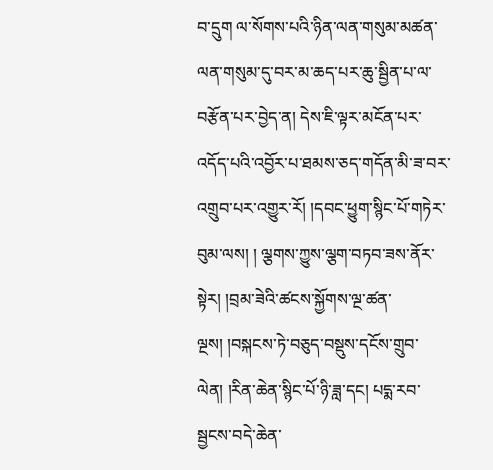བ་དྲུག ལ་སོགས་པའི་ཉིན་ལན་གསུམ་མཚན་ལན་གསུམ་དུ་བར་མ་ཆད་པར་ཆུ་སྦྱིན་པ་ལ་བརྩོན་པར་བྱེད་ན། དེས་ཇི་ལྟར་མངོན་པར་འདོད་པའི་འབྱོར་པ་ཐམས་ཅད་གདོན་མི་ཟ་བར་འགྲུབ་པར་འགྱུར་རོ། །དབང་ཕྱུག་སྙིང་པོ་གཏེར་བུམ་ལས། ། ལྕགས་ཀྱུས་ལྕག་བཏབ་ཟས་ནོར་སྟེར། །བྲམ་ཟེའི་ཚངས་སྐྱོགས་ལྔ་ཚན་ལྔས། །བསྐངས་ཏེ་བཅུད་བསྡུས་དངོས་གྲུབ་ལེན། །རིན་ཆེན་སྙིང་པོ་ཉི་ཟླ་དང། པདྨ་རབ་སྦྱངས་བདེ་ཆེན་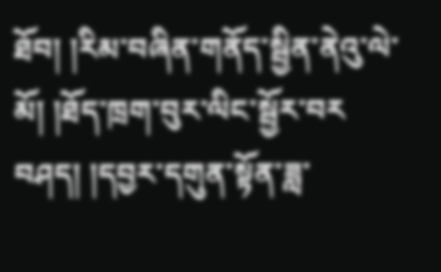ཐོབ། །རིམ་བཞིན་གནོད་སྦྱིན་ནེའུ་ལེ་མོ། །ཐོད་ཁྲག་བུར་ལིང་སྦྱོར་བར བཤད། །དབྱར་དགུན་སྟོན་ཟླ་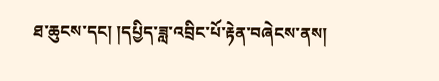ཐ་ཆུངས་དང། །དཔྱིད་ཟླ་འབྲིང་པོ་རྟེན་བཞེངས་ནས།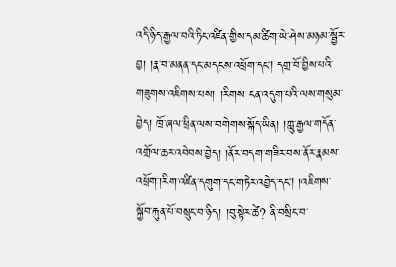འདི་ཉིད་རྒྱལ་བའི་ཏིང་འཛིན་གྱིས་དམ་ཚིག་ཡེ་ཤེས་མཉམ་སྦྱོར་བྱ། །རྣ་བ་མནན་དང་མདངས་འཕྲོག་དང། དགྲ་བོ་བྱིས་པའི་གཟུགས་འཇིགས་པས། །རིགས ངན་འདུག་པའི་ལས་གསུམ་བྱེད། ཁྲོ་ཞལ་ཕྲིན་ལས་བགེགས་སྐོད་ཡིན། །ཀླུ་རྒྱལ་གདོན་འགྲོལ་ཆར་འབེབས་བྱེད། །ནོར་བདག་གཟིར་བས་ནོར་རྣམས་འཕྲོག་།རིག་འཛིན་དགུག་དང་གཏེར་འབྱེད་དང། །འཇིགས་སྐྱོབ་རྐུན་པོ་བསྲུང་བ་ཉིད། །བུ་སྟེར་ཚེ? ནི་བསྲིང་བ་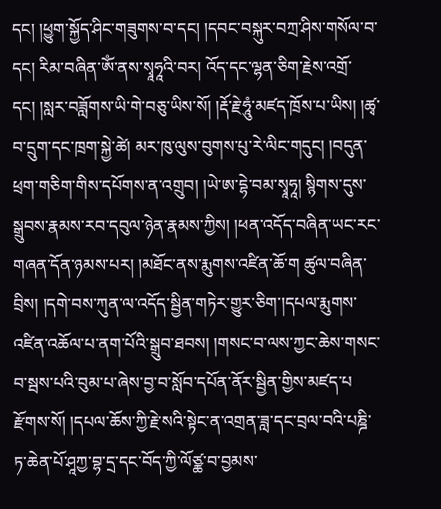དང། །ཕྱུག་སྐྱོད་ཤིང་གཟུགས་བ་དང། །དབང་བསྐུར་བཀྲ་ཤིས་གསོལ་བ་དང། རིམ་བཞིན་ཨོཾ་ནས་སྭཱཧཱའི་བར། འོད་དང་ལྷན་ཅིག་རྗེས་འགྲོ་དང། །སླར་བཟློགས་ཡི་གེ་བཅུ་ཡིས་སོ། །རྡོ་རྗེ་ཧཱུཾ་མཛད་ཁྲོས་པ་ཡིས། །ཚྭ་བ་དྲུག་དང་ཁྲག་སྐྱེ་ཚེ། མར་ཁུ་ལུས་བུགས་པུ་རེ་ལིང་གདུང། །བདུན་ཕྲག་གཅིག་གིས་དཔོགས་ན་འགྲུབ། །ཡེ་ཨ་དྷེ་བམ་སྭཱཧཱ། སྙིགས་དུས་སྒྲུབས་རྣམས་རབ་དབུལ་ཉེན་རྣམས་ཀྱིས། །ཕན་འདོད་བཞིན་ཡང་རང་གཞན་དོན་ཉམས་པར། །མཐོང་ནས་རྨུགས་འཛིན་ཆོ་ག ཚུལ་བཞིན་བྲིས། །དགེ་བས་ཀུན་ལ་འདོད་སྦྱིན་གཏེར་གྱུར་ཅིག་།དཔལ་རྨུགས་འཛིན་འཆོལ་པ་ནག་པོའི་སྒྲུབ་ཐབས། །གསང་བ་ལས་ཀྱང་ཆེས་གསང་བ་སྦས་པའི་བུམ་པ་ཞེས་བྱ་བ་སློབ་དཔོན་ནོར་སྦྱིན་གྱིས་མཛད་པ རྫོགས་སོ། །དཔལ་ཆོས་ཀྱི་རྗེ་སའི་སྟེང་ན་འགྲན་ཟླ་དང་བྲལ་བའི་པཎྜི་ཏ་ཆེན་པོ་ཤཱཀྱ་བྷ་དྲ་དང་བོད་ཀྱི་ལོཙྪ་བ་བྱམས་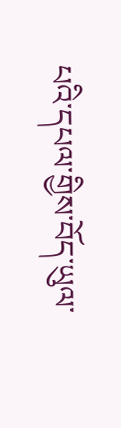པའི་དཔལ་གྱིས་བོད་ཡུལ་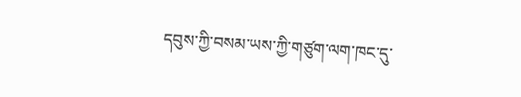དབུས་ཀྱི་བསམ་ཡས་ཀྱི་གཙུག་ལག་ཁང་དུ་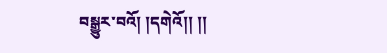བསྒྱུར་བའོ། །དགེའོ།། །།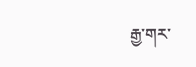རྒྱ་གར་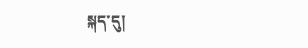སྐད་དུ།